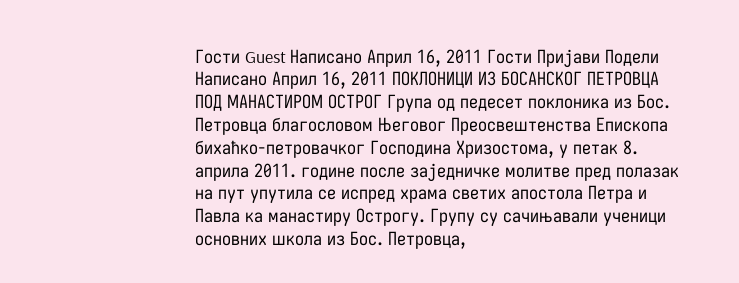Гости Guest Написано Април 16, 2011 Гости Пријави Подели Написано Април 16, 2011 ПОКЛОНИЦИ ИЗ БОСАНСКОГ ПЕТРОВЦА ПОД МАНАСТИРОМ ОСТРОГ Група од педесет поклоника из Бос. Петровца благословом Његовог Преосвештенства Епископа бихаћко-петровачког Господина Хризостома, у петак 8. априла 2011. године после заједничке молитве пред полазак на пут упутила се испред храма светих апостола Петра и Павла ка манастиру Острогу. Групу су сачињавали ученици основних школа из Бос. Петровца,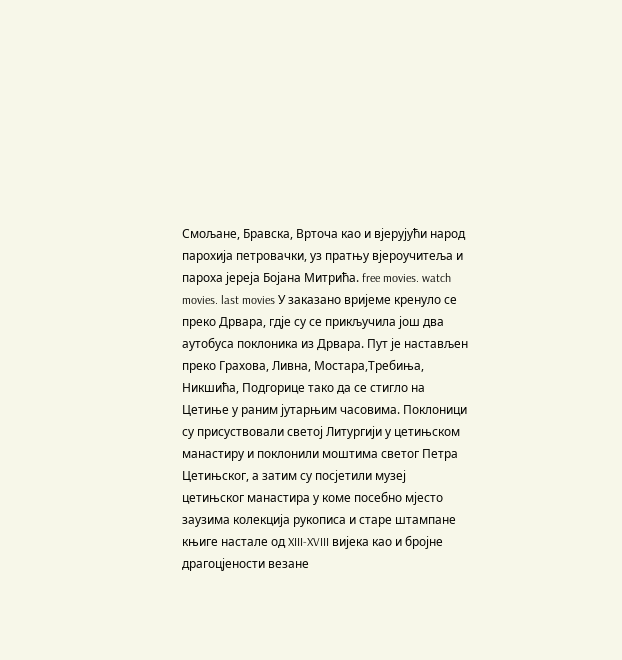Смољане, Бравска, Врточа као и вјерујући народ парохија петровачки, уз пратњу вјероучитеља и пароха јереја Бојана Митрића. free movies. watch movies. last movies У заказано вријеме кренуло се преко Дрвара, гдје су се прикључила још два аутобуса поклоника из Дрвара. Пут је настављен преко Грахова, Ливна, Мостара,Требиња, Никшића, Подгорице тако да се стигло на Цетиње у раним јутарњим часовима. Поклоници су присуствовали светој Литургији у цетињском манастиру и поклонили моштима светог Петра Цетињског, а затим су посјетили музеј цетињског манастира у коме посебно мјесто заузима колекција рукописа и старе штампане књиге настале од XIII-XVIII вијека као и бројне драгоцјености везане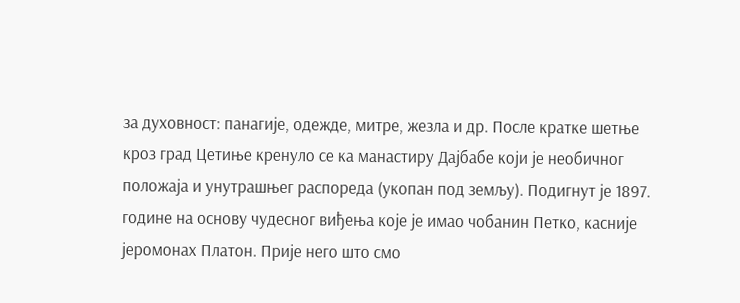за духовност: панагије, одежде, митре, жезла и др. После кратке шетње кроз град Цетиње кренуло се ка манастиру Дајбабе који је необичног положаја и унутрашњег распореда (укопан под земљу). Подигнут је 1897. године на основу чудесног виђења које је имао чобанин Петко, касније јеромонах Платон. Прије него што смо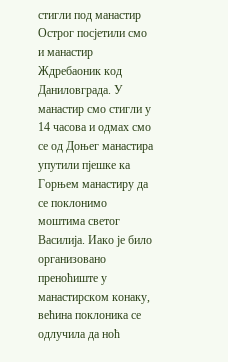стигли под манастир Острог посјетили смо и манастир Ждребаоник код Даниловграда. У манастир смо стигли у 14 часова и одмах смо се од Доњег манастира упутили пјешке ка Горњем манастиру да се поклонимо моштима светог Василија. Иако је било организовано преноћиште у манастирском конаку, већина поклоника се одлучила да ноћ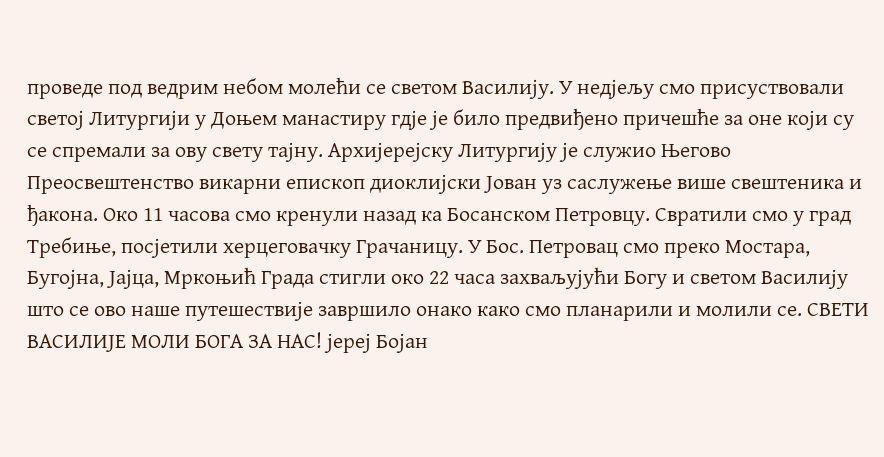проведе под ведрим небом молећи се светом Василију. У недјељу смо присуствовали светој Литургији у Доњем манастиру гдје је било предвиђено причешће за оне који су се спремали за ову свету тајну. Архијерејску Литургију је служио Његово Преосвештенство викарни епископ диоклијски Јован уз саслужење више свештеника и ђакона. Око 11 часова смо кренули назад ка Босанском Петровцу. Свратили смо у град Требиње, посјетили херцеговачку Грачаницу. У Бос. Петровац смо преко Мостара, Бугојна, Јајца, Мркоњић Града стигли око 22 часа захваљујући Богу и светом Василију што се ово наше путешествије завршило онако како смо планарили и молили се. СВЕТИ ВАСИЛИЈЕ МОЛИ БОГА ЗА НАС! јереј Бојан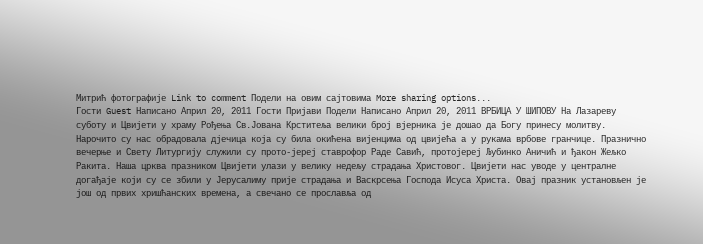Митрић фотографије Link to comment Подели на овим сајтовима More sharing options...
Гости Guest Написано Април 20, 2011 Гости Пријави Подели Написано Април 20, 2011 ВРБИЦА У ШИПОВУ На Лазареву суботу и Цвијети у храму Рођења Св.Јована Крститеља велики број вјерника је дошао да Богу принесу молитву. Нарочито су нас обрадовала дјечица која су била окићена вијенцима од цвијећа а у рукама врбове гранчице. Празнично вечерње и Свету Литургију служили су прото-јереј ставрофор Раде Савић, протојереј Љубинко Аничић и ђакон Жељко Ракита. Наша црква празником Цвијети улази у велику недељу страдања Христовог. Цвијети нас уводе у централне догађаје који су се збили у Јерусалиму прије страдања и Васкрсења Господа Исуса Христа. Овај празник установљен је још од првих хришћанских времена, а свечано се прославља од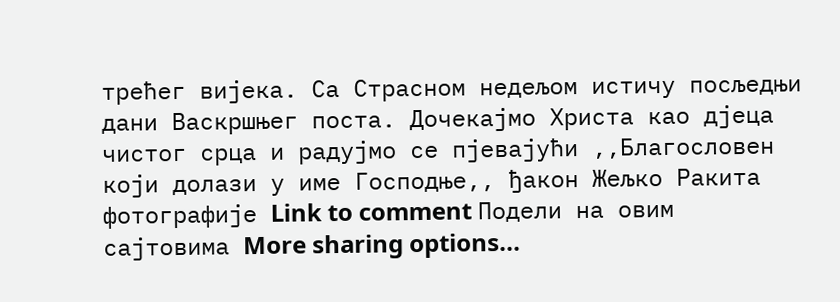трећег вијека. Са Страсном недељом истичу посљедњи дани Васкршњег поста. Дочекајмо Христа као дјеца чистог срца и радујмо се пјевајући ,,Благословен који долази у име Господње,, ђакон Жељко Ракита фотографије Link to comment Подели на овим сајтовима More sharing options...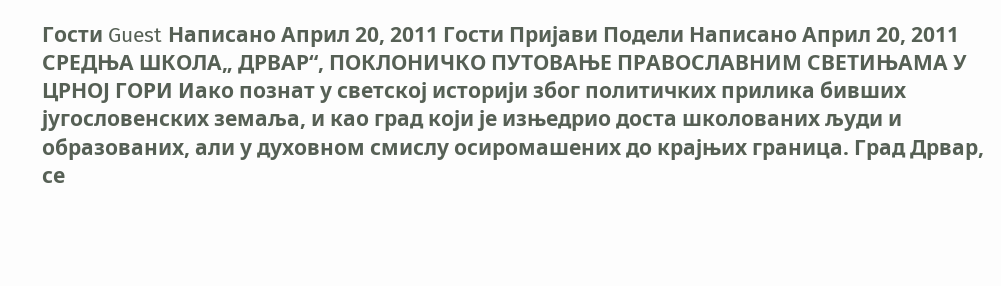Гости Guest Написано Април 20, 2011 Гости Пријави Подели Написано Април 20, 2011 СРЕДЊА ШКОЛА„ ДРВАР“, ПОКЛОНИЧКО ПУТОВАЊЕ ПРАВОСЛАВНИМ СВЕТИЊАМА У ЦРНОЈ ГОРИ Иако познат у светској историји због политичких прилика бивших југословенских земаља, и као град који је изњедрио доста школованих људи и образованих, али у духовном смислу осиромашених до крајњих граница. Град Дрвар, се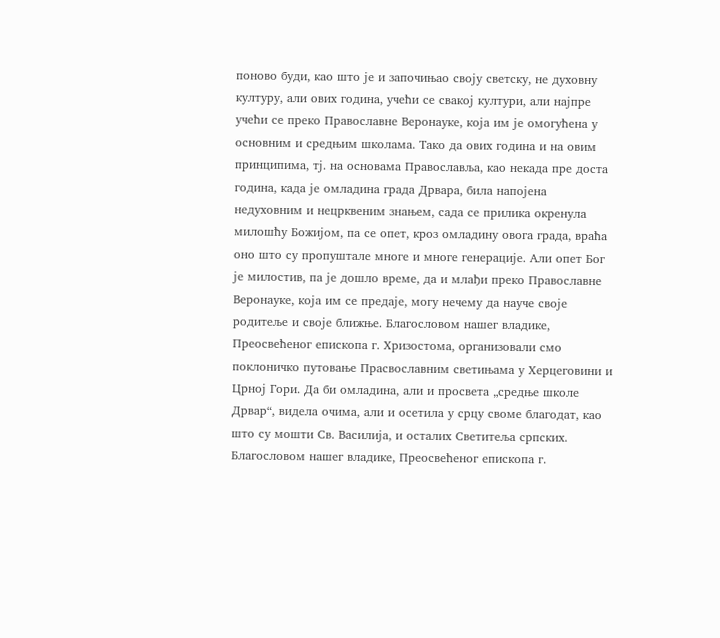поново буди, као што је и започињао своју светску, не духовну културу, али ових година, учећи се свакој култури, али најпре учећи се преко Православне Веронауке, која им је омогућена у основним и средњим школама. Тако да ових година и на овим принципима, тј. на основама Православља, као некада пре доста година, када је омладина града Дрвара, била напојена недуховним и нецрквеним знањем, сада се прилика окренула милошћу Божијом, па се опет, кроз омладину овога града, враћа оно што су пропуштале многе и многе генерације. Али опет Бог је милостив, па је дошло време, да и млађи преко Православне Веронауке, која им се предаје, могу нечему да науче своје родитеље и своје ближње. Благословом нашег владике, Преосвећеног епископа г. Хризостома, организовали смо поклоничко путовање Прасвославним светињама у Херцеговини и Црној Гори. Да би омладина, али и просвета „средње школе Дрвар“, видела очима, али и осетила у срцу своме благодат, као што су мошти Св. Василија, и осталих Светитеља српских. Благословом нашег владике, Преосвећеног епископа г.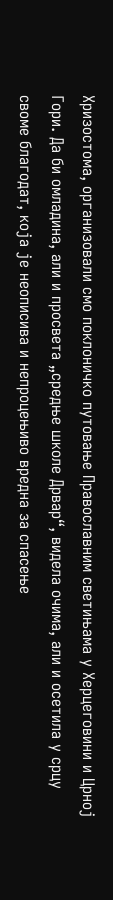Хризостома, организовали смо поклоничко путовање Православним светињама у Херцеговини и Црној Гори. Да би омладина, али и просвета „средње школе Дрвар“, видела очима, али и осетила у срцу своме благодат, која је неописива и непроцењиво вредна за спасење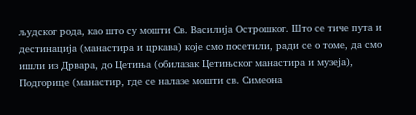људског рода, као што су мошти Св. Василија Острошког. Што се тиче пута и дестинација (манастира и цркава) које смо посетили, ради се о томе, да смо ишли из Дрвара, до Цетиња (обилазак Цетињског манастира и музеја), Подгорице (манастир, где се налазе мошти св. Симеона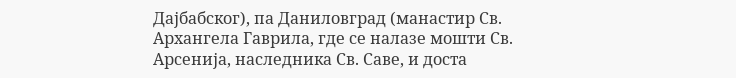Дајбабског), па Даниловград (манастир Св. Архангела Гаврила, где се налазе мошти Св. Арсенија, наследника Св. Саве, и доста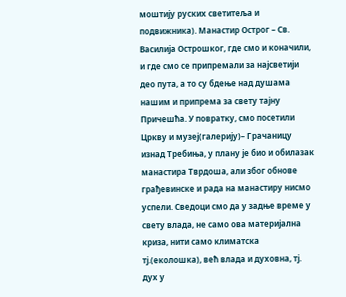моштију руских светитеља и подвижника). Манастир Острог – Св. Василија Острошког, где смо и коначили, и где смо се припремали за најсветији део пута, а то су бдење над душама нашим и припрема за свету тајну Причешћа. У повратку, смо посетили Цркву и музеј(галерију)– Грачаницу изнад Требиња, у плану је био и обилазак манастира Тврдоша, али због обнове грађевинске и рада на манастиру нисмо успели. Сведоци смо да у задње време у свету влада, не само ова материјална криза, нити само климатска тј.(еколошка), већ влада и духовна, тј. дух у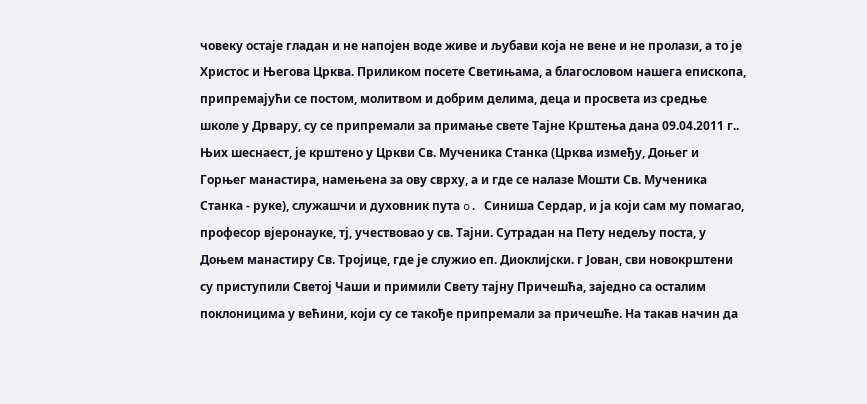човеку остаје гладан и не напојен воде живе и љубави која не вене и не пролази, а то је Христос и Његова Црква. Приликом посете Светињама, а благословом нашега епископа, припремајући се постом, молитвом и добрим делима, деца и просвета из средње школе у Дрвару, су се припремали за примање свете Тајне Крштења дана 09.04.2011 г.. Њих шеснаест, је крштено у Цркви Св. Мученика Станка (Црква између, Доњег и Горњег манастира, намењена за ову сврху, а и где се налазе Мошти Св. Мученика Станка - руке), служашчи и духовник пута o. Синиша Сердар, и ја који сам му помагао, професор вјеронауке, тј, учествовао у св. Тајни. Сутрадан на Пету недељу поста, у Доњем манастиру Св. Тројице, где је служио еп. Диоклијски. г Јован, сви новокрштени су приступили Светој Чаши и примили Свету тајну Причешћа, заједно са осталим поклоницима у већини, који су се такође припремали за причешће. На такав начин да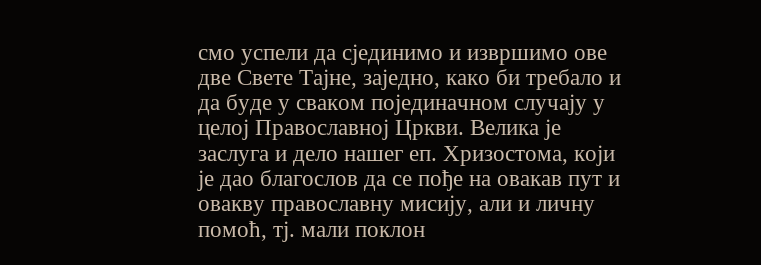смо успели да сјединимо и извршимо ове две Свете Тајне, заједно, како би требало и да буде у сваком појединачном случају у целој Православној Цркви. Велика је заслуга и дело нашег еп. Хризостома, који је дао благослов да се пође на овакав пут и овакву православну мисију, али и личну помоћ, тј. мали поклон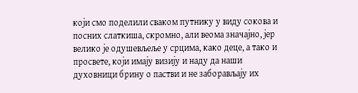који смо поделили сваком путнику у виду сокова и посних слаткиша, скромно, али веома значајно, јер велико је одушевљеље у срцима, како деце, а тако и просвете, који имају визију и наду да наши духовници брину о пастви и не заборављају их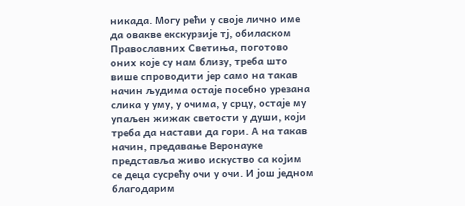никада. Могу рећи у своје лично име да овакве екскурзије тј, обиласком Православних Светиња, поготово оних које су нам близу, треба што више спроводити јер само на такав начин људима остаје посебно урезана слика у уму, у очима, у срцу, остаје му упаљен жижак светости у души, који треба да настави да гори. А на такав начин, предавање Веронауке представља живо искуство са којим се деца сусрећу очи у очи. И још једном благодарим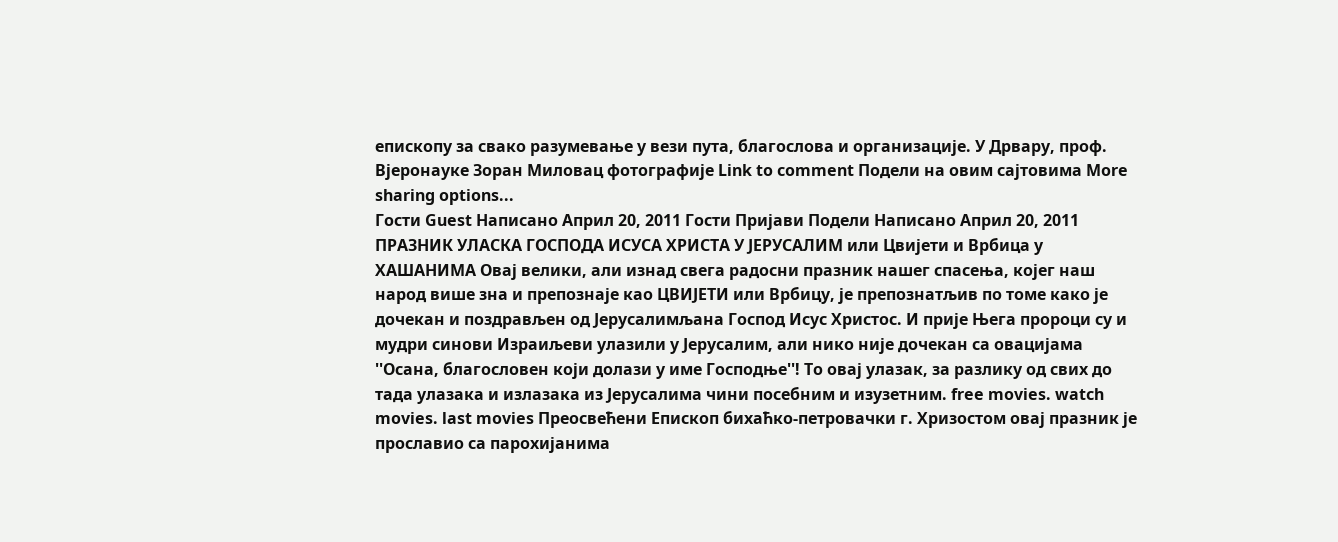епископу за свако разумевање у вези пута, благослова и организације. У Дрвару, проф. Вјеронауке Зоран Миловац фотографије Link to comment Подели на овим сајтовима More sharing options...
Гости Guest Написано Април 20, 2011 Гости Пријави Подели Написано Април 20, 2011 ПРАЗНИК УЛАСКА ГОСПОДА ИСУСА ХРИСТА У ЈЕРУСАЛИМ или Цвијети и Врбица у ХАШАНИМА Овај велики, али изнад свега радосни празник нашег спасења, којег наш народ више зна и препознаје као ЦВИЈЕТИ или Врбицу, је препознатљив по томе како је дочекан и поздрављен од Јерусалимљана Господ Исус Христос. И прије Њега пророци су и мудри синови Израиљеви улазили у Јерусалим, али нико није дочекан са овацијама ''Осана, благословен који долази у име Господње''! То овај улазак, за разлику од свих до тада улазака и излазака из Јерусалима чини посебним и изузетним. free movies. watch movies. last movies Преосвећени Епископ бихаћко-петровачки г. Хризостом овај празник је прославио са парохијанима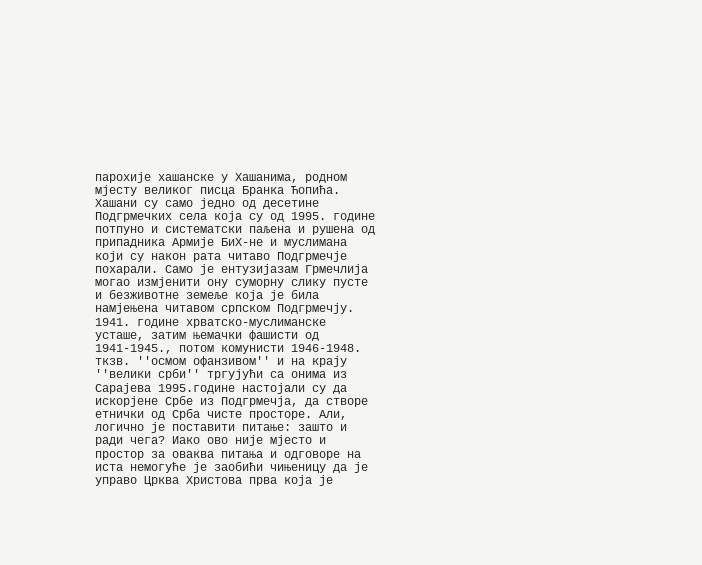парохије хашанске у Хашанима, родном мјесту великог писца Бранка Ћопића. Хашани су само једно од десетине Подгрмечких села која су од 1995. године потпуно и систематски паљена и рушена од припадника Армије БиХ-не и муслимана који су након рата читаво Подгрмечје похарали. Само је ентузијазам Грмечлија могао измјенити ону суморну слику пусте и безживотне земеље која је била намјењена читавом српском Подгрмечју. 1941. године хрватско-муслиманске усташе, затим њемачки фашисти од 1941-1945., потом комунисти 1946-1948. ткзв. ''осмом офанзивом'' и на крају ''велики срби'' тргујући са онима из Сарајева 1995.године настојали су да искорјене Србе из Подгрмечја, да створе етнички од Срба чисте просторе. Али, логично је поставити питање: зашто и ради чега? Иако ово није мјесто и простор за оваква питања и одговоре на иста немогуће је заобићи чињеницу да је управо Црква Христова прва која је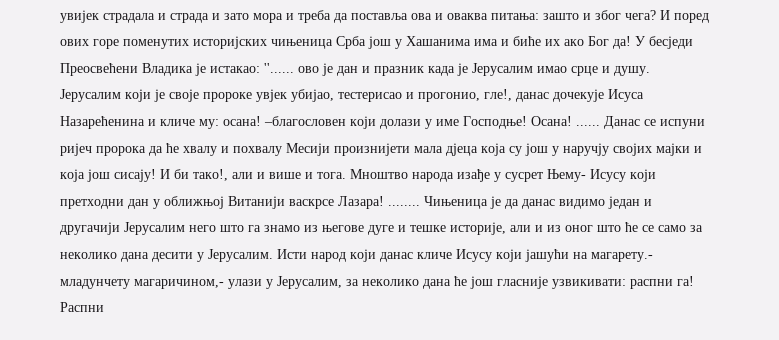увијек страдала и страда и зато мора и треба да поставља ова и оваква питања: зашто и због чега? И поред ових горе поменутих историјских чињеница Срба још у Хашанима има и биће их ако Бог да! У бесједи Преосвећени Владика је истакао: ''...... ово је дан и празник када је Јерусалим имао срце и душу. Јерусалим који је своје пророке увјек убијао, тестерисао и прогонио, гле!, данас дочекује Исуса Назарећенина и кличе му: осана! –благословен који долази у име Господње! Осана! ...... Данас се испуни ријеч пророка да ће хвалу и похвалу Месији произнијети мала дјеца која су још у наручју својих мајки и која још сисају! И би тако!, али и више и тога. Мноштво народа изађе у сусрет Њему- Исусу који претходни дан у оближњој Витанији васкрсе Лазара! ........ Чињеница је да данас видимо један и другачији Јерусалим него што га знамо из његове дуге и тешке историје, али и из оног што ће се само за неколико дана десити у Јерусалим. Исти народ који данас кличе Исусу који јашући на магарету.- младунчету магаричином,- улази у Јерусалим, за неколико дана ће још гласније узвикивати: распни га! Распни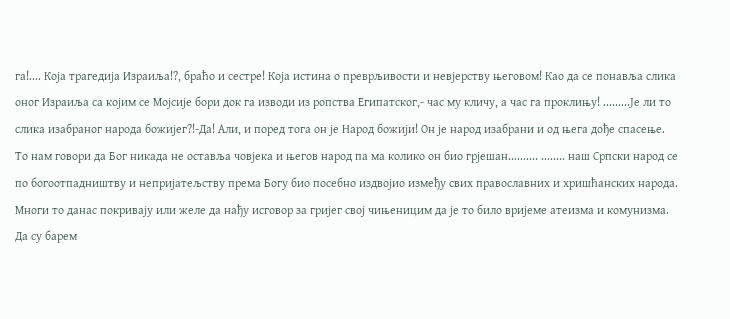га!.... Која трагедија Израиља!?, браћо и сестре! Која истина о преврљивости и невјерству његовом! Као да се понавља слика оног Израиља са којим се Мојсије бори док га изводи из ропства Египатског,- час му кличу, а час га проклињу! .........Је ли то слика изабраног народа божијег?!-Да! Али, и поред тога он је Народ божији! Он је народ изабрани и од њега дође спасење. То нам говори да Бог никада не оставља човјека и његов народ па ма колико он био грјешан.......... ........ наш Српски народ се по богоотпадништву и непријатељству према Богу био посебно издвојио између свих православних и хришћанских народа. Многи то данас покривају или желе да нађу исговор за гријег свој чињеницим да је то било вријеме атеизма и комунизма. Да су барем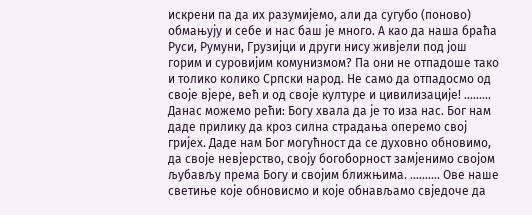искрени па да их разумијемо, али да сугубо (поново) обмањују и себе и нас баш је много. А као да наша браћа Руси, Румуни, Грузијци и други нису живјели под још горим и суровијим комунизмом? Па они не отпадоше тако и толико колико Српски народ. Не само да отпадосмо од своје вјере, већ и од своје културе и цивилизације! ......... Данас можемо рећи: Богу хвала да је то иза нас. Бог нам даде прилику да кроз силна страдања оперемо свој гријех. Даде нам Бог могућност да се духовно обновимо, да своје невјерство, своју богоборност замјенимо својом љубављу према Богу и својим ближњима. .......... Ове наше светиње које обновисмо и које обнављамо свједоче да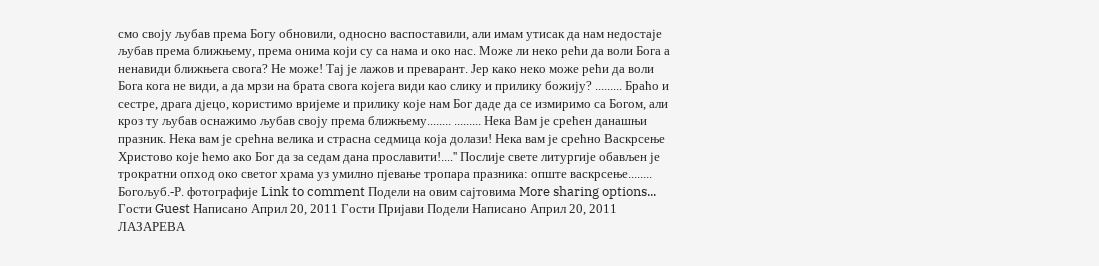смо своју љубав према Богу обновили, односно васпоставили, али имам утисак да нам недостаје љубав према ближњему, према онима који су са нама и око нас. Може ли неко рећи да воли Бога а ненавиди ближњега свога? Не може! Тај је лажов и преварант. Јер како неко може рећи да воли Бога кога не види, а да мрзи на брата свога којега види као слику и прилику божију? ......... Браћо и сестре, драга дјецо, користимо вријеме и прилику које нам Бог даде да се измиримо са Богом, али кроз ту љубав оснажимо љубав своју према ближњему........ ......... Нека Вам је срећен данашњи празник. Нека вам је срећна велика и страсна седмица која долази! Нека вам је срећно Васкрсење Христово које ћемо ако Бог да за седам дана прославити!....'' Послије свете литургије обављен је трократни опход око светог храма уз умилно пјевање тропара празника: опште васкрсење........ Богољуб.-Р. фотографије Link to comment Подели на овим сајтовима More sharing options...
Гости Guest Написано Април 20, 2011 Гости Пријави Подели Написано Април 20, 2011 ЛАЗАРЕВА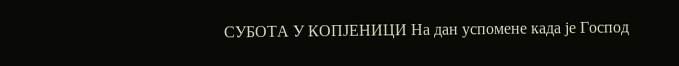СУБОТА У КОПЈЕНИЦИ На дан успомене када је Господ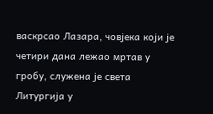васкрсао Лазара, човјека који је четири дана лежао мртав у гробу, служена је света Литургија у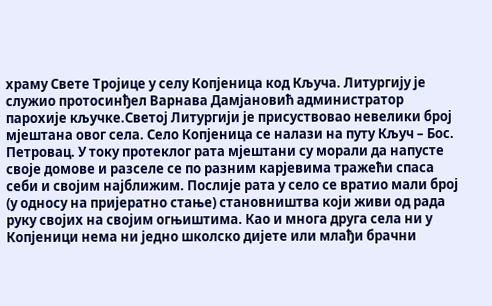храму Свете Тројице у селу Копјеница код Кључа. Литургију је служио протосинђел Варнава Дамјановић администратор парохије кључке.Светој Литургији је присуствовао невелики број мјештана овог села. Село Копјеница се налази на путу Кључ – Бос. Петровац. У току протеклог рата мјештани су морали да напусте своје домове и разселе се по разним карјевима тражећи спаса себи и својим најближим. Послије рата у село се вратио мали број (у односу на пријератно стање) становништва који живи од рада руку својих на својим огњиштима. Као и многа друга села ни у Копјеници нема ни једно школско дијете или млађи брачни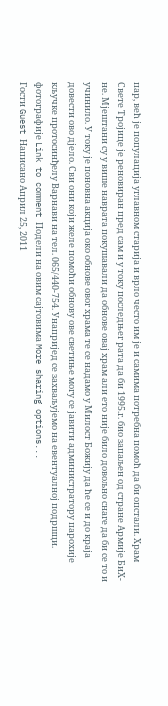пар, већ је популација углавном старија и врло често им је и самима потребна помоћ да би опстали. Храм Свете Тројице је реновиран пред сам и у току последњег рата да би 1995.г. био запаљен од стране Армије БиХ-не. Мјештани су у више наврата покушавали да обнове овај храм али ето није било довољно снаге да би се то и учинило. У току је поновна акција око обнове овог храма те се надамо у Милост Божију да ће се и до краја довести ово дјело. Сви они који желе помоћи обнову ове светиње могу се јавити администратору парохије кључке протосинђелу Варнави на тел. 065/440-754. Унапријед се захваљујемо на евентуалној подршци. фотографије Link to comment Подели на овим сајтовима More sharing options...
Гости Guest Написано Април 25, 2011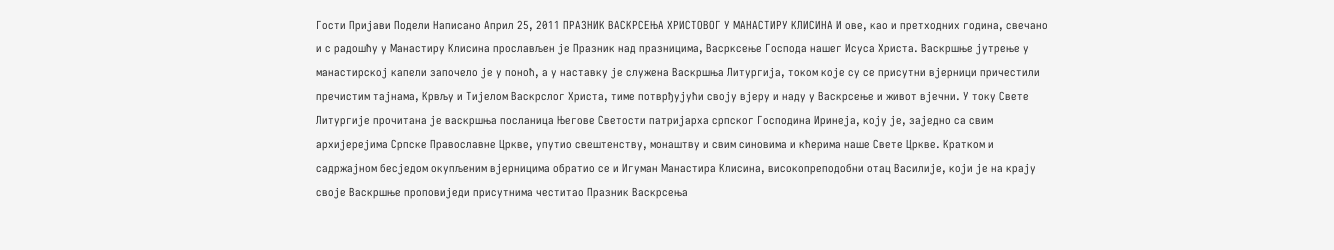Гости Пријави Подели Написано Април 25, 2011 ПРАЗНИК ВАСКРСЕЊА ХРИСТОВОГ У МАНАСТИРУ КЛИСИНА И ове, као и претходних година, свечано и с радошћу у Манастиру Клисина прослављен је Празник над празницима, Васрксење Господа нашег Исуса Христа. Васкршње јутрење у манастирској капели започело је у поноћ, а у наставку је служена Васкршња Литургија, током које су се присутни вјерници причестили пречистим тајнама, Крвљу и Тијелом Васкрслог Христа, тиме потврђујући своју вјеру и наду у Васкрсење и живот вјечни. У току Свете Литургије прочитана је васкршња посланица Његове Светости патријарха српског Господина Иринеја, коју је, заједно са свим архијерејима Српске Православне Цркве, упутио свештенству, монаштву и свим синовима и кћерима наше Свете Цркве. Кратком и садржајном бесједом окупљеним вјерницима обратио се и Игуман Манастира Клисина, високопреподобни отац Василије, који је на крају своје Васкршње проповиједи присутнима честитао Празник Васкрсења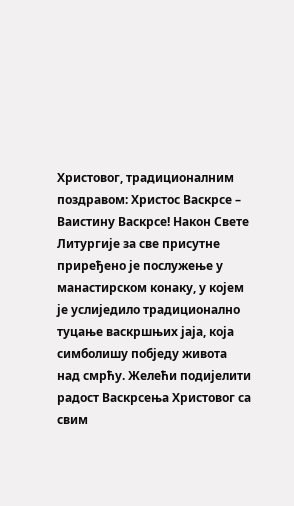Христовог, традиционалним поздравом: Христос Васкрсе – Ваистину Васкрсе! Након Свете Литургије за све присутне приређено је послужење у манастирском конаку, у којем је услиједило традиционално туцање васкршњих јаја, која симболишу побједу живота над смрћу. Желећи подијелити радост Васкрсења Христовог са свим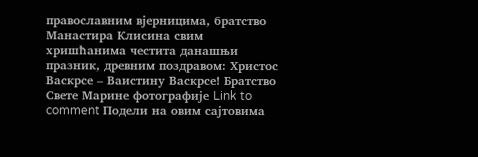православним вјерницима, братство Манастира Клисина свим хришћанима честита данашњи празник, древним поздравом: Христос Васкрсе – Ваистину Васкрсе! Братство Свете Марине фотографије Link to comment Подели на овим сајтовима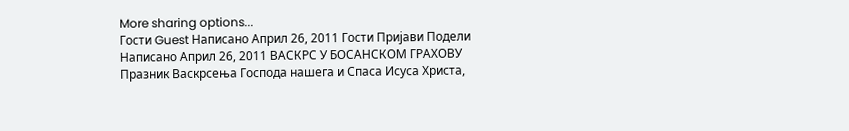More sharing options...
Гости Guest Написано Април 26, 2011 Гости Пријави Подели Написано Април 26, 2011 ВАСКРС У БОСАНСКОМ ГРАХОВУ Празник Васкрсења Господа нашега и Спаса Исуса Христа,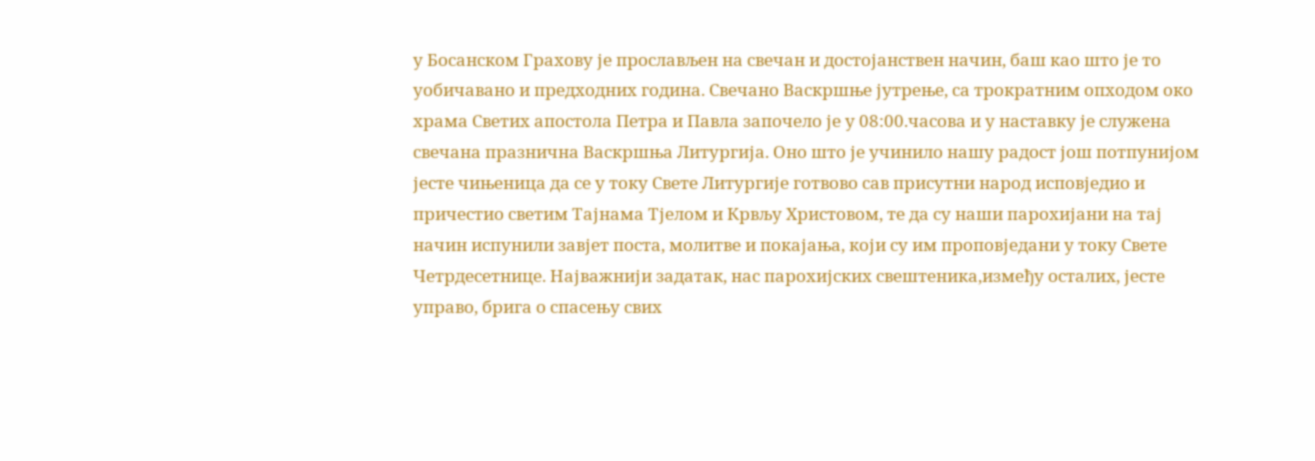у Босанском Грахову је прослављен на свечан и достојанствен начин, баш као што је то уобичавано и предходних година. Свечано Васкршње јутрење, са трократним опходом око храма Светих апостола Петра и Павла започело је у 08:00.часова и у наставку је служена свечана празнична Васкршња Литургија. Оно што је учинило нашу радост још потпунијом јесте чињеница да се у току Свете Литургије готвово сав присутни народ исповједио и причестио светим Тајнама Тјелом и Крвљу Христовом, те да су наши парохијани на тај начин испунили завјет поста, молитве и покајања, који су им проповједани у току Свете Четрдесетнице. Најважнији задатак, нас парохијских свештеника,између осталих, јесте управо, брига о спасењу свих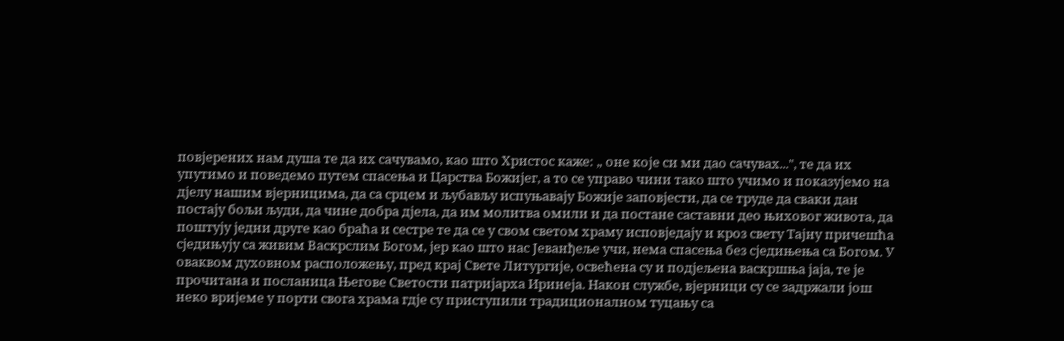повјерених нам душа те да их сачувамо, као што Христос каже: „ оне које си ми дао сачувах...", те да их упутимо и поведемо путем спасења и Царства Божијег, а то се управо чини тако што учимо и показујемо на дјелу нашим вјерницима, да са срцем и љубављу испуњавају Божије заповјести, да се труде да сваки дан постају бољи људи, да чине добра дјела, да им молитва омили и да постане саставни део њиховог живота, да поштују једни друге као браћа и сестре те да се у свом светом храму исповједају и кроз свету Тајну причешћа сједињују са живим Васкрслим Богом, јер као што нас Јеванђеље учи, нема спасења без сједињења са Богом. У оваквом духовном расположењу, пред крај Свете Литургије, освећена су и подјељена васкршња јаја, те је прочитана и посланица Његове Светости патријарха Иринеја. Након службе, вјерници су се задржали још неко вријеме у порти свога храма гдје су приступили традиционалном туцању са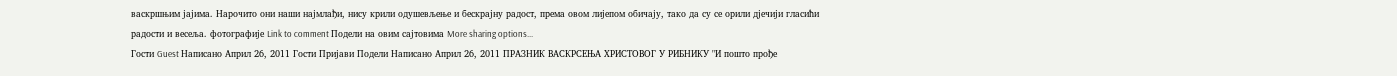васкршњим јајима. Нарочито они наши најмлађи, нису крили одушевљење и бескрајну радост, према овом лијепом обичају, тако да су се орили дјечији гласићи радости и весеља. фотографије Link to comment Подели на овим сајтовима More sharing options...
Гости Guest Написано Април 26, 2011 Гости Пријави Подели Написано Април 26, 2011 ПРАЗНИК ВАСКРСЕЊА ХРИСТОВОГ У РИБНИКУ "И пошто прође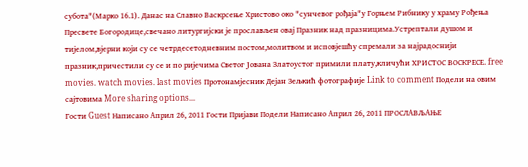субота"(Марко 16.1). Данас на Славно Васкрсење Христово око "сунчевог рођаја"у Горњем Рибнику у храму Рођења Пресвете Богородице,свечано литургијски је прослављен овај Празник над празницима.Устрептали душом и тијелом,вјерни који су се четрдесетодневним постом,молитвом и исповјешћу спремали за најрадоснији празник,причестили су се и по ријечима Светог Јована Златоустог примили плату,кличући ХРИСТОС ВОСКРЕСЕ. free movies. watch movies. last movies Протонамјесник Дејан Зељкић фотографије Link to comment Подели на овим сајтовима More sharing options...
Гости Guest Написано Април 26, 2011 Гости Пријави Подели Написано Април 26, 2011 ПРОСЛАВЉАЊЕ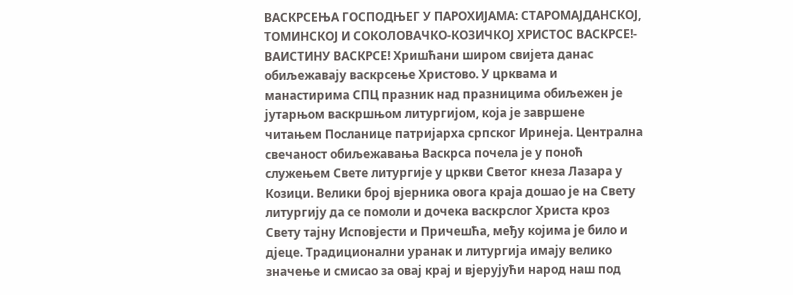ВАСКРСЕЊА ГОСПОДЊЕГ У ПАРОХИЈАМА: СТАРОМАЈДАНСКОЈ, ТОМИНСКОЈ И СОКОЛОВАЧКО-КОЗИЧКОЈ ХРИСТОС ВАСКРСЕ!- ВАИСТИНУ ВАСКРСЕ! Хришћани широм свијета данас обиљежавају васкрсење Христово. У црквама и манастирима СПЦ празник над празницима обиљежен је јутарњом васкршњом литургијом, која је завршене читањем Посланице патријарха српског Иринеја. Централна свечаност обиљежавања Васкрса почела је у поноћ служењем Свете литургије у цркви Светог кнеза Лазара у Козици. Велики број вјерника овога краја дошао је на Свету литургију да се помоли и дочека васкрслог Христа кроз Свету тајну Исповјести и Причешћа, међу којима је било и дјеце. Традиционални уранак и литургија имају велико значење и смисао за овај крај и вјерујући народ наш под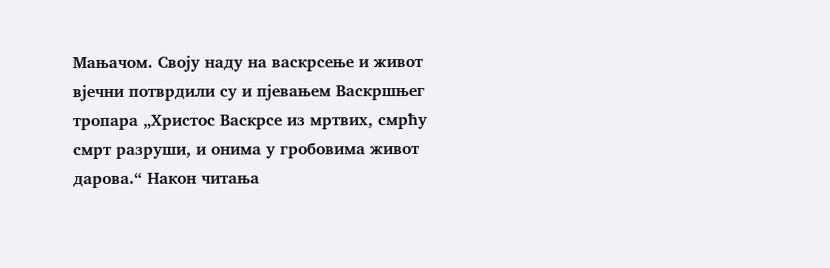Мањачом. Своју наду на васкрсење и живот вјечни потврдили су и пјевањем Васкршњег тропара „Христос Васкрсе из мртвих, смрћу смрт разруши, и онима у гробовима живот дарова.“ Након читања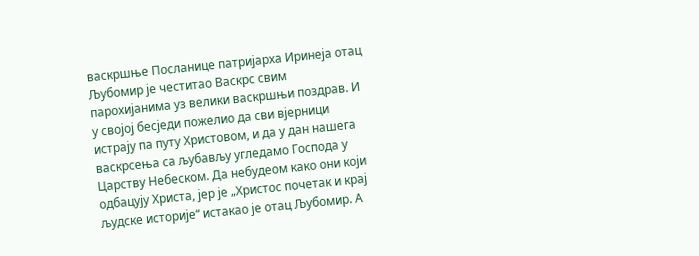васкршње Посланице патријарха Иринеја отац Љубомир је честитао Васкрс свим парохијанима уз велики васкршњи поздрав. И у својој бесједи пожелио да сви вјерници истрају па путу Христовом, и да у дан нашега васкрсења са љубављу угледамо Господа у Царству Небеском. Да небудеом како они који одбацују Христа, јер је „Христос почетак и крај људске историје“ истакао је отац Љубомир. А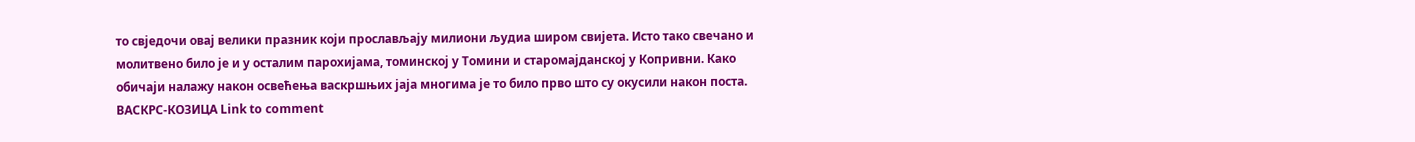то свједочи овај велики празник који прослављају милиони људиа широм свијета. Исто тако свечано и молитвено било је и у осталим парохијама, томинској у Томини и старомајданској у Копривни. Како обичаји налажу након освећења васкршњих јаја многима је то било прво што су окусили након поста. ВАСКРС-КОЗИЦА Link to comment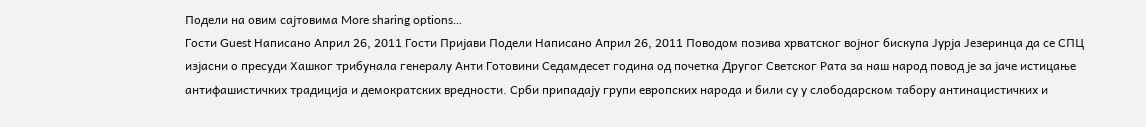Подели на овим сајтовима More sharing options...
Гости Guest Написано Април 26, 2011 Гости Пријави Подели Написано Април 26, 2011 Поводом позива хрватског војног бискупа Јурја Језеринца да се СПЦ изјасни о пресуди Хашког трибунала генералу Анти Готовини Седамдесет година од почетка Другог Светског Рата за наш народ повод је за јаче истицање антифашистичких традиција и демократских вредности. Срби припадају групи европских народа и били су у слободарском табору антинацистичких и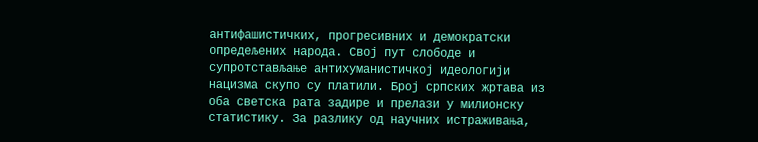антифашистичких, прогресивних и демократски опредељених народа. Свој пут слободе и супротстављање антихуманистичкој идеологији нацизма скупо су платили. Број српских жртава из оба светска рата задире и прелази у милионску статистику. За разлику од научних истраживања,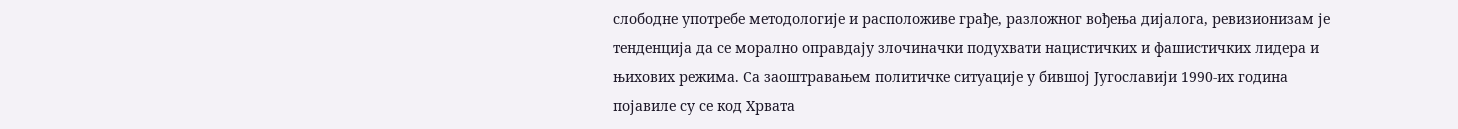слободне употребе методологије и расположиве грађе, разложног вођења дијалога, ревизионизам је тенденција да се морално оправдају злочиначки подухвати нацистичких и фашистичких лидера и њихових режима. Са заоштравањем политичке ситуације у бившој Југославији 1990-их година појавиле су се код Хрвата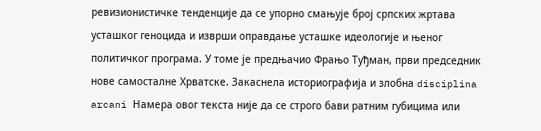ревизионистичке тенденције да се упорно смањује број српских жртава усташког геноцида и изврши оправдање усташке идеологије и њеног политичког програма. У томе је предњачио Фрањо Туђман, први председник нове самосталне Хрватске. Закаснела историографија и злобна disciplina arcani Намера овог текста није да се строго бави ратним губицима или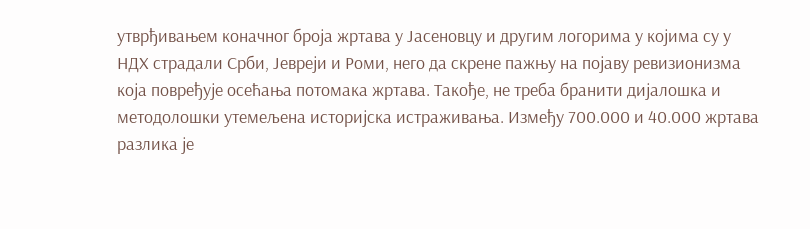утврђивањем коначног броја жртава у Јасеновцу и другим логорима у којима су у НДХ страдали Срби, Јевреји и Роми, него да скрене пажњу на појаву ревизионизма која повређује осећања потомака жртава. Такође, не треба бранити дијалошка и методолошки утемељена историјска истраживања. Између 700.000 и 40.000 жртава разлика је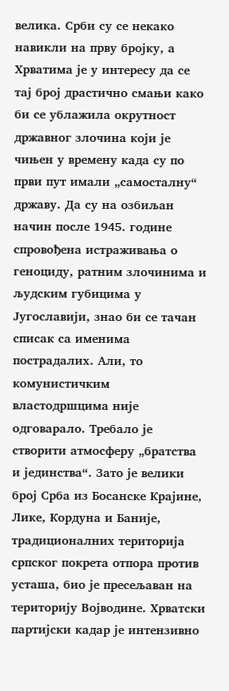велика. Срби су се некако навикли на прву бројку, а Хрватима је у интересу да се тај број драстично смањи како би се ублажила окрутност државног злочина који је чињен у времену када су по први пут имали „самосталну“ државу. Да су на озбиљан начин после 1945. године спровођена истраживања о геноциду, ратним злочинима и људским губицима у Југославији, знао би се тачан списак са именима пострадалих. Али, то комунистичким властодршцима није одговарало. Требало је створити атмосферу „братства и јединства“. Зато је велики број Срба из Босанске Крајине, Лике, Кордуна и Баније, традиционалних територија српског покрета отпора против усташа, био је пресељаван на територију Војводине. Хрватски партијски кадар је интензивно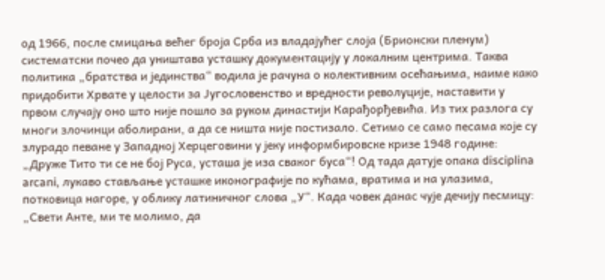од 1966, после смицања већег броја Срба из владајућег слоја (Брионски пленум) систематски почео да уништава усташку документацију у локалним центрима. Таква политика „братства и јединства“ водила је рачуна о колективним осећањима, наиме како придобити Хрвате у целости за Југословенство и вредности револуције, наставити у првом случају оно што није пошло за руком династији Карађорђевића. Из тих разлога су многи злочинци аболирани, а да се ништа није постизало. Сетимо се само песама које су злурадо певане у Западној Херцеговини у јеку информбировске кризе 1948 године: „Друже Тито ти се не бој Руса, усташа је иза сваког буса“! Од тада датује опака disciplina arcani, лукаво стављање усташке иконографије по кућама, вратима и на улазима, потковица нагоре, у облику латиничног слова „У“. Када човек данас чује дечију песмицу: „Свети Анте, ми те молимо, да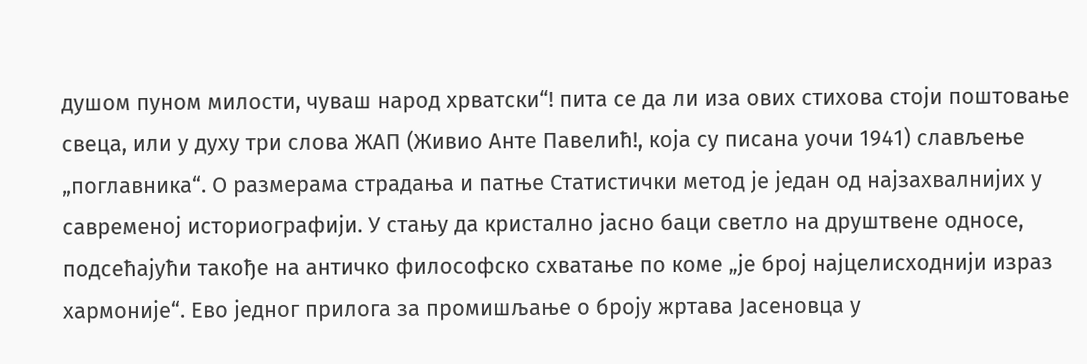душом пуном милости, чуваш народ хрватски“! пита се да ли иза ових стихова стоји поштовање свеца, или у духу три слова ЖАП (Живио Анте Павелић!, која су писана уочи 1941) слављење „поглавника“. О размерама страдања и патње Статистички метод је један од најзахвалнијих у савременој историографији. У стању да кристално јасно баци светло на друштвене односе, подсећајући такође на античко философско схватање по коме „је број најцелисходнији израз хармоније“. Ево једног прилога за промишљање о броју жртава Јасеновца у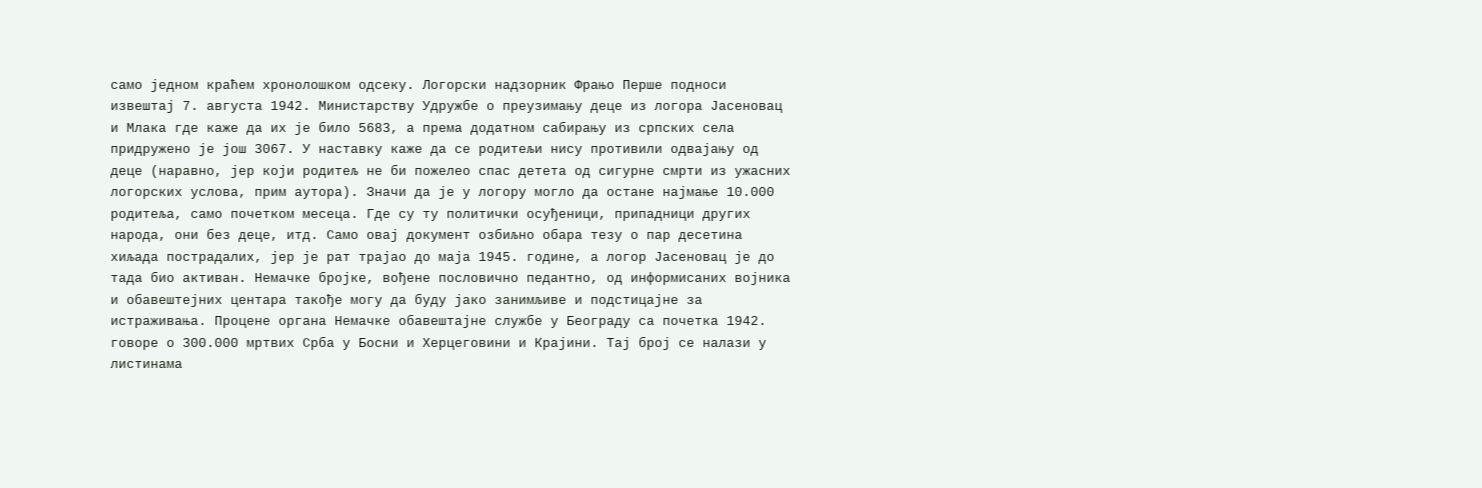само једном краћем хронолошком одсеку. Логорски надзорник Фрањо Перше подноси извештај 7. августа 1942. Министарству Удружбе о преузимању деце из логора Јасеновац и Млака где каже да их је било 5683, а према додатном сабирању из српских села придружено је још 3067. У наставку каже да се родитељи нису противили одвајању од деце (наравно, јер који родитељ не би пожелео спас детета од сигурне смрти из ужасних логорских услова, прим аутора). Значи да је у логору могло да остане најмање 10.000 родитеља, само почетком месеца. Где су ту политички осуђеници, припадници других народа, они без деце, итд. Само овај документ озбиљно обара тезу о пар десетина хиљада пострадалих, јер је рат трајао до маја 1945. године, а логор Јасеновац је до тада био активан. Немачке бројке, вођене пословично педантно, од информисаних војника и обавештејних центара такође могу да буду јако занимљиве и подстицајне за истраживања. Процене органа Немачке обавештајне службе у Београду са почетка 1942. говоре о 300.000 мртвих Срба у Босни и Херцеговини и Крајини. Тај број се налази у листинама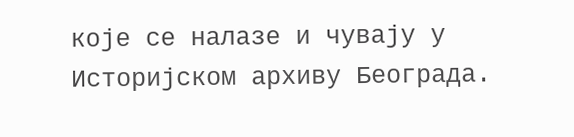које се налазе и чувају у Историјском архиву Београда.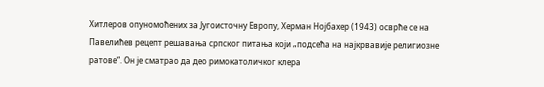Хитлеров опуномоћених за Југоисточну Европу, Херман Нојбахер (1943) осврће се на Павелићев рецепт решавања српског питања који „подсећа на најкрвавије религиозне ратове“. Он је сматрао да део римокатоличког клера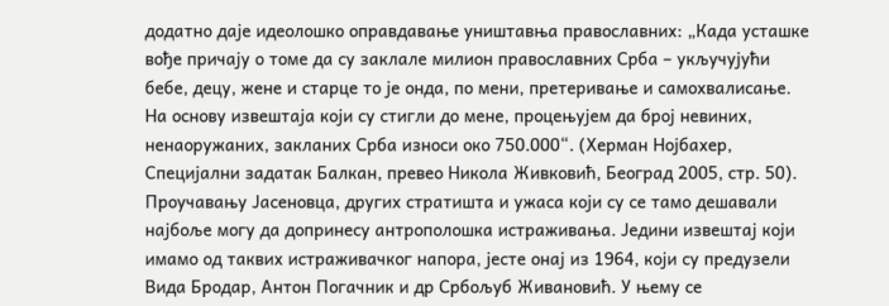додатно даје идеолошко оправдавање уништавња православних: „Када усташке вође причају о томе да су заклале милион православних Срба – укључујући бебе, децу, жене и старце то је онда, по мени, претеривање и самохвалисање. На основу извештаја који су стигли до мене, процењујем да број невиних, ненаоружаних, закланих Срба износи око 750.000“. (Херман Нојбахер, Специјални задатак Балкан, превео Никола Живковић, Београд 2005, стр. 50). Проучавању Јасеновца, других стратишта и ужаса који су се тамо дешавали најбоље могу да допринесу антрополошка истраживања. Једини извештај који имамо од таквих истраживачког напора, јесте онај из 1964, који су предузели Вида Бродар, Антон Погачник и др Србољуб Живановић. У њему се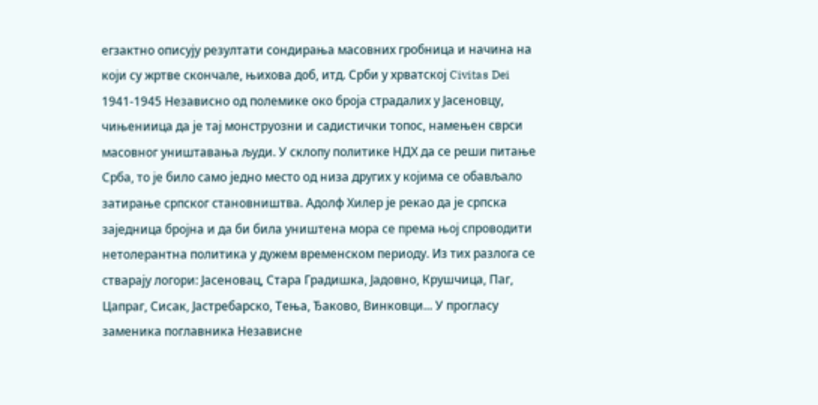егзактно описују резултати сондирања масовних гробница и начина на који су жртве скончале, њихова доб, итд. Срби у хрватској Civitas Dei 1941-1945 Независно од полемике око броја страдалих у Јасеновцу, чињениица да је тај монструозни и садистички топос, намењен сврси масовног уништавања људи. У склопу политике НДХ да се реши питање Срба, то је било само једно место од низа других у којима се обављало затирање српског становништва. Адолф Хилер је рекао да је српска заједница бројна и да би била уништена мора се према њој спроводити нетолерантна политика у дужем временском периоду. Из тих разлога се стварају логори: Јасеновац, Стара Градишка, Јадовно, Крушчица, Паг, Цапраг, Сисак, Јастребарско, Тења, Ђаково, Винковци... У прогласу заменика поглавника Независне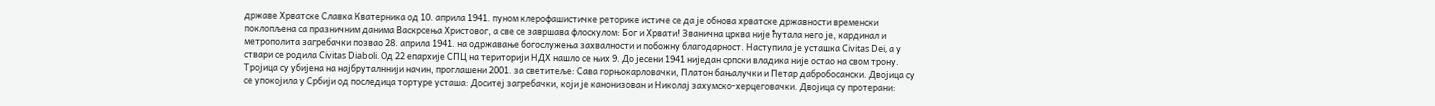државе Хрватске Славка Кватерника од 10. априла 1941. пуном клерофашистичке реторике истиче се да је обнова хрватске државности временски поклопљена са празничним данима Васкрсења Христовог, а све се завршава флоскулом: Бог и Хрвати! Званична црква није ћутала него је, кардинал и метрополита загребачки позвао 28. априла 1941. на одржавање богослужења захвалности и побожну благодарност. Наступила је усташка Civitas Dei, а у ствари се родила Civitas Diaboli. Од 22 епархије СПЦ на територији НДХ нашло се њих 9. До јесени 1941 ниједан српски владика није остао на свом трону. Тројица су убијена на најбруталннији начин, проглашени 2001. за светитеље: Сава горњокарловачки, Платон бањалучки и Петар дабробосански. Двојица су се упокојила у Србији од последица тортуре усташа: Доситеј загребачки, који је канонизован и Николај захумско-херцеговачки. Двојица су протерани: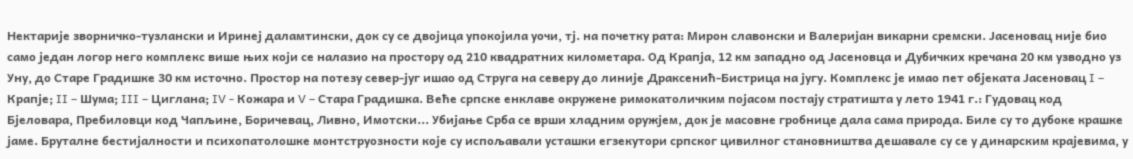Нектарије зворничко-тузлански и Иринеј даламтински, док су се двојица упокојила уочи, тј. на почетку рата: Мирон славонски и Валеријан викарни сремски. Јасеновац није био само један логор него комплекс више њих који се налазио на простору од 210 квадратних километара. Од Крапја, 12 км западно од Јасеновца и Дубичких кречана 20 км узводно уз Уну, до Старе Градишке 30 км источно. Простор на потезу север-југ ишао од Струга на северу до линије Драксенић-Бистрица на југу. Комплекс је имао пет објеката Јасеновац I – Крапје; II – Шума; III – Циглана; IV - Кожара и V – Стара Градишка. Веће српске енклаве окружене римокатоличким појасом постају стратишта у лето 1941 г.: Гудовац код Бјеловара, Пребиловци код Чапљине, Боричевац, Ливно, Имотски... Убијање Срба се врши хладним оружјем, док је масовне гробнице дала сама природа. Биле су то дубоке крашке јаме. Бруталне бестијалности и психопатолошке монтструозности које су испољавали усташки егзекутори српског цивилног становништва дешавале су се у динарским крајевима, у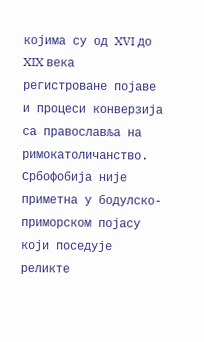којима су од XVI до XIX века регистроване појаве и процеси конверзија са православља на римокатоличанство. Србофобија није приметна у бодулско-приморском појасу који поседује реликте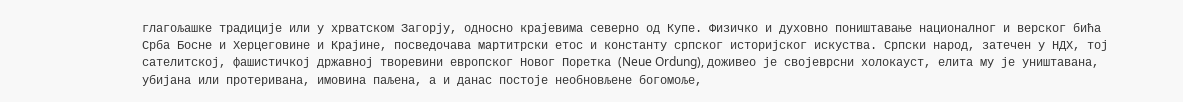глагољашке традиције или у хрватском Загорју, односно крајевима северно од Купе. Физичко и духовно поништавање националног и верског бића Срба Босне и Херцеговине и Крајине, посведочава мартитрски етос и константу српског историјског искуства. Српски народ, затечен у НДХ, тој сателитској, фашистичкој државној творевини европског Новог Поретка (Neue Ordung), доживео је својеврсни холокауст, елита му је уништавана, убијана или протеривана, имовина паљена, а и данас постоје необновљене богомоље,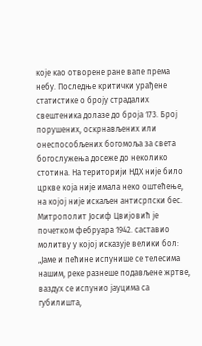које као отворене ране вапе према небу. Последње критички урађене статистике о броју страдалих свештеника долазе до броја 173. Број порушених, оскрнављених или онеспособљених богомоља за света богослужења досеже до неколико стотина. На територији НДХ није било цркве која није имала неко оштећење, на којој није искаљен антисрпски бес. Митрополит Јосиф Цвијовић је почетком фебруара 1942. саставио молитву у којој исказује велики бол: „Јаме и пећине испунише се телесима нашим, реке разнеше подављене жртве, ваздух се испунио јауцима са губилишта,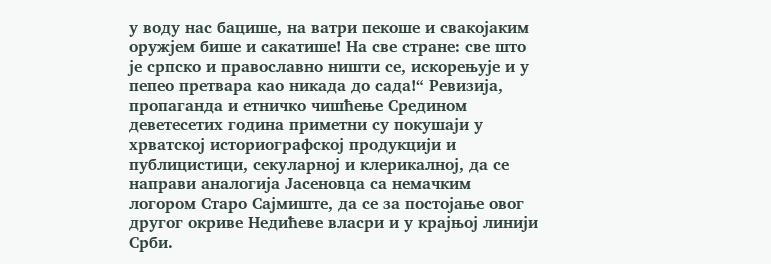у воду нас бацише, на ватри пекоше и свакојаким оружјем бише и сакатише! На све стране: све што је српско и православно ништи се, искорењује и у пепео претвара као никада до сада!“ Ревизија, пропаганда и етничко чишћење Средином деветесетих година приметни су покушаји у хрватској историографској продукцији и публицистици, секуларној и клерикалној, да се направи аналогија Јасеновца са немачким логором Старо Сајмиште, да се за постојање овог другог окриве Недићеве власри и у крајњој линији Срби.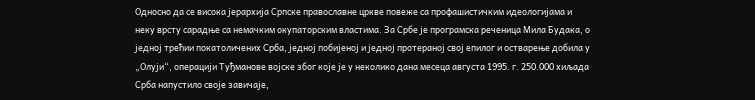Односно да се висока јерархија Српске православне цркве повеже са профашистичким идеологијама и неку врсту сарадње са немачким окупаторским властима. За Србе је програмска реченица Мила Будака, о једној трећии покатоличених Срба, једној побијеној и једној протераној свој епилог и остварење добила у „Олуји“, операцији Туђманове војске због које је у неколико дана месеца августа 1995. г. 250.000 хиљада Срба напустило своје завичаје,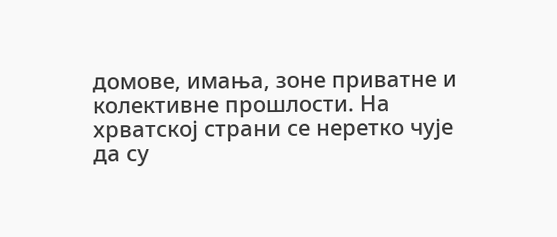домове, имања, зоне приватне и колективне прошлости. На хрватској страни се неретко чује да су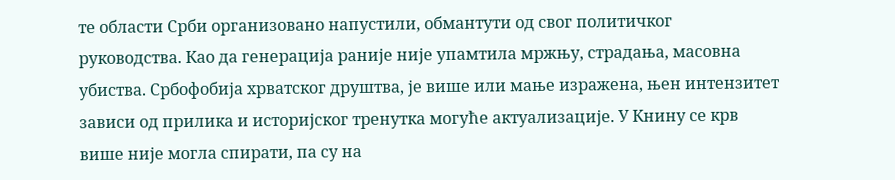те области Срби организовано напустили, обмантути од свог политичког руководства. Као да генерација раније није упамтила мржњу, страдања, масовна убиства. Србофобија хрватског друштва, је више или мање изражена, њен интензитет зависи од прилика и историјског тренутка могуће актуализације. У Книну се крв више није могла спирати, па су на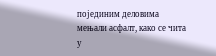појединим деловима мењали асфалт, како се чита у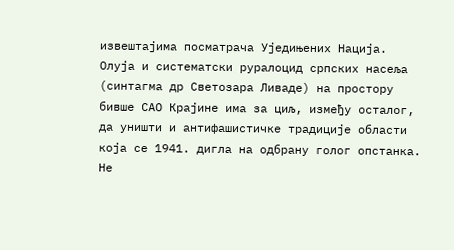извештајима посматрача Уједињених Нација. Олуја и систематски руралоцид српских насеља (синтагма др Светозара Ливаде) на простору бивше САО Крајине има за циљ, између осталог, да уништи и антифашистичке традиције области која се 1941. дигла на одбрану голог опстанка. Не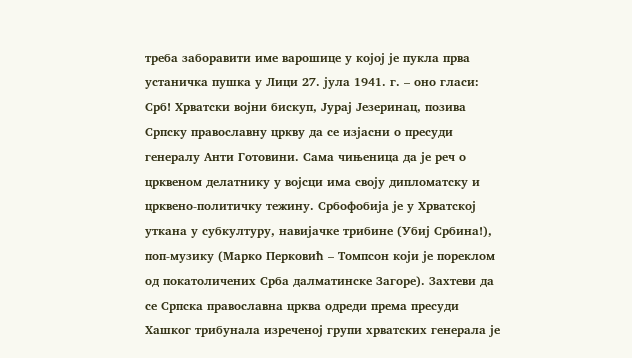треба заборавити име варошице у којој је пукла прва устаничка пушка у Лици 27. јула 1941. г. – оно гласи: Срб! Хрватски војни бискуп, Јурај Језеринац, позива Српску православну цркву да се изјасни о пресуди генералу Анти Готовини. Сама чињеница да је реч о црквеном делатнику у војсци има своју дипломатску и црквено-политичку тежину. Србофобија је у Хрватској уткана у субкултуру, навијачке трибине (Убиј Србина!), поп-музику (Марко Перковић – Томпсон који је пореклом од покатоличених Срба далматинске Загоре). Захтеви да се Српска православна црква одреди према пресуди Хашког трибунала изреченој групи хрватских генерала је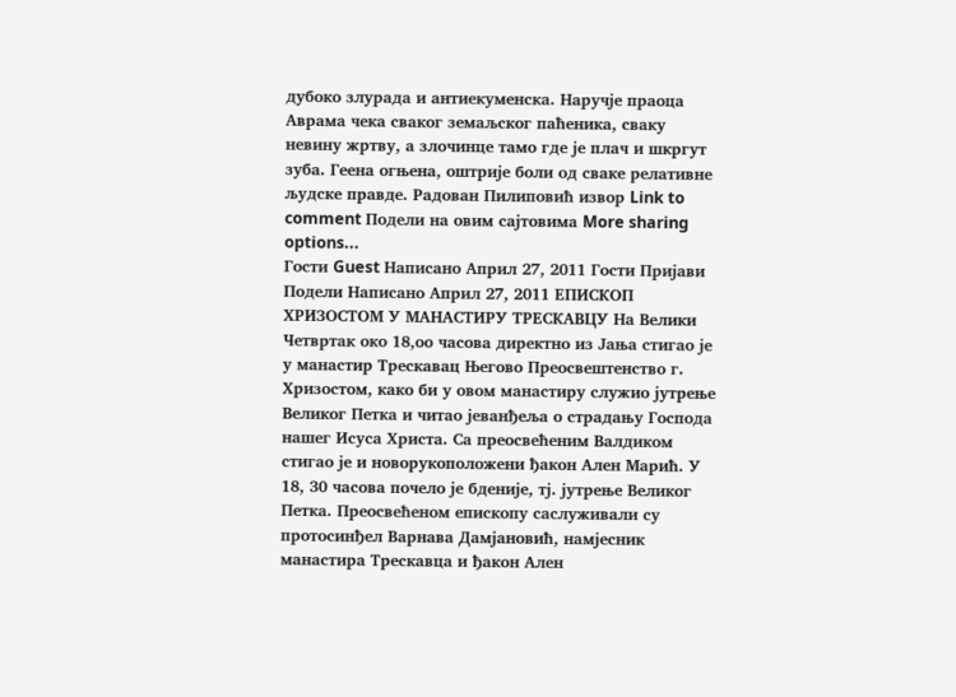дубоко злурада и антиекуменска. Наручје праоца Аврама чека сваког земаљског паћеника, сваку невину жртву, а злочинце тамо где је плач и шкргут зуба. Геена огњена, оштрије боли од сваке релативне људске правде. Радован Пилиповић извор Link to comment Подели на овим сајтовима More sharing options...
Гости Guest Написано Април 27, 2011 Гости Пријави Подели Написано Април 27, 2011 ЕПИСКОП ХРИЗОСТОМ У МАНАСТИРУ ТРЕСКАВЦУ На Велики Четвртак око 18,оо часова директно из Јања стигао је у манастир Трескавац Његово Преосвештенство г. Хризостом, како би у овом манастиру служио јутрење Великог Петка и читао јеванђеља о страдању Господа нашег Исуса Христа. Са преосвећеним Валдиком стигао је и новорукоположени ђакон Ален Марић. У 18, 30 часова почело је бденије, тј. јутрење Великог Петка. Преосвећеном епископу саслуживали су протосинђел Варнава Дамјановић, намјесник манастира Трескавца и ђакон Ален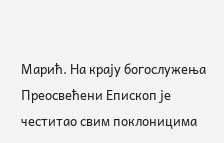Марић. На крају богослужења Преосвећени Епископ је честитао свим поклоницима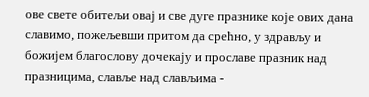ове свете обитељи овај и све дуге празнике које ових дана славимо, пожељевши притом да срећно, у здрављу и божијем благослову дочекају и прославе празник над празницима, славље над слављима -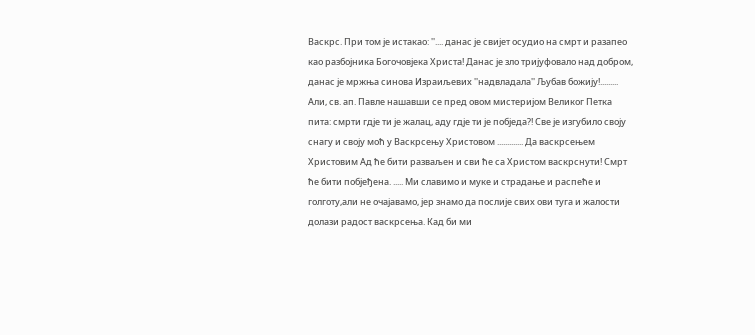Васкрс. При том је истакао: ''.... данас је свијет осудио на смрт и разапео као разбојника Богочовјека Христа! Данас је зло тријуфовало над добром, данас је мржња синова Израиљевих ''надвладала'' Љубав божију!......... Али, св. ап. Павле нашавши се пред овом мистеријом Великог Петка пита: смрти гдје ти је жалац, аду гдје ти је побједа?! Све је изгубило своју снагу и своју моћ у Васкрсењу Христовом ............. Да васкрсењем Христовим Ад ће бити разваљен и сви ће са Христом васкрснути! Смрт ће бити побјеђена. ..... Ми славимо и муке и страдање и распеће и голготу,али не очајавамо, јер знамо да послије свих ови туга и жалости долази радост васкрсења. Кад би ми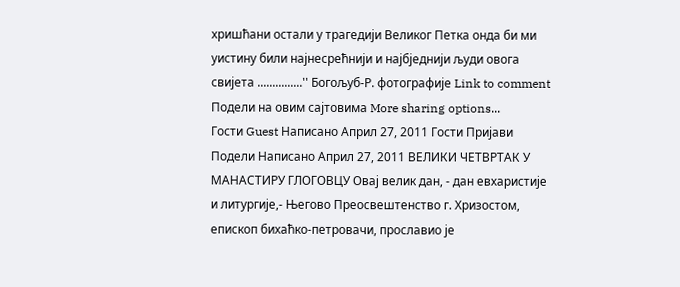хришћани остали у трагедији Великог Петка онда би ми уистину били најнесрећнији и најбједнији људи овога свијета ...............'' Богољуб-Р. фотографије Link to comment Подели на овим сајтовима More sharing options...
Гости Guest Написано Април 27, 2011 Гости Пријави Подели Написано Април 27, 2011 ВЕЛИКИ ЧЕТВРТАК У МАНАСТИРУ ГЛОГОВЦУ Овај велик дан, - дан евхаристије и литургије,- Његово Преосвештенство г. Хризостом, епископ бихаћко-петровачи, прославио је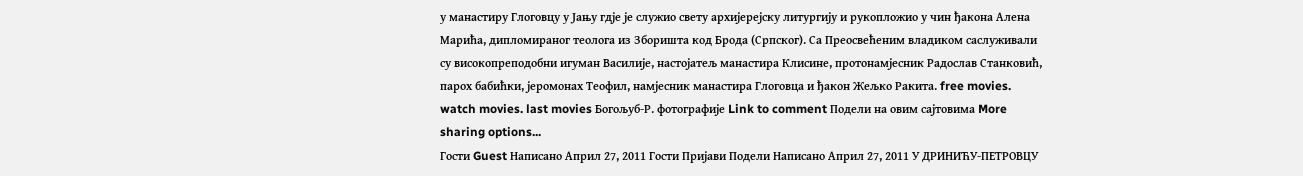у манастиру Глоговцу у Јању гдје је служио свету архијерејску литургију и рукопложио у чин ђакона Алена Марића, дипломираног теолога из Зборишта код Брода (Српског). Са Преосвећеним владиком саслуживали су високопреподобни игуман Василије, настојатељ манастира Клисине, протонамјесник Радослав Станковић, парох бабићки, јеромонах Теофил, намјесник манастира Глоговца и ђакон Жељко Ракита. free movies. watch movies. last movies Богољуб-Р. фотографије Link to comment Подели на овим сајтовима More sharing options...
Гости Guest Написано Април 27, 2011 Гости Пријави Подели Написано Април 27, 2011 У ДРИНИЋУ-ПЕТРОВЦУ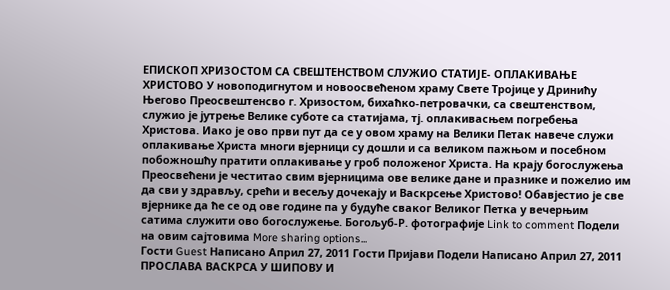ЕПИСКОП ХРИЗОСТОМ СА СВЕШТЕНСТВОМ СЛУЖИО СТАТИЈЕ- ОПЛАКИВАЊЕ ХРИСТОВО У новоподигнутом и новоосвећеном храму Свете Тројице у Дринићу Његово Преосвештенсво г. Хризостом, бихаћко-петровачки, са свештенством, служио је јутрење Велике суботе са статијама, тј. оплакивасњем погребења Христова. Иако је ово први пут да се у овом храму на Велики Петак навече служи оплакивање Христа многи вјерници су дошли и са великом пажњом и посебном побожношћу пратити оплакивање у гроб положеног Христа. На крају богослужења Преосвећени је честитао свим вјерницима ове велике дане и празнике и пожелио им да сви у здрављу, срећи и весељу дочекају и Васкрсење Христово! Обавјестио је све вјернике да ће се од ове године па у будуће сваког Великог Петка у вечерњим сатима служити ово богослужење. Богољуб-Р. фотографије Link to comment Подели на овим сајтовима More sharing options...
Гости Guest Написано Април 27, 2011 Гости Пријави Подели Написано Април 27, 2011 ПРОСЛАВА ВАСКРСА У ШИПОВУ И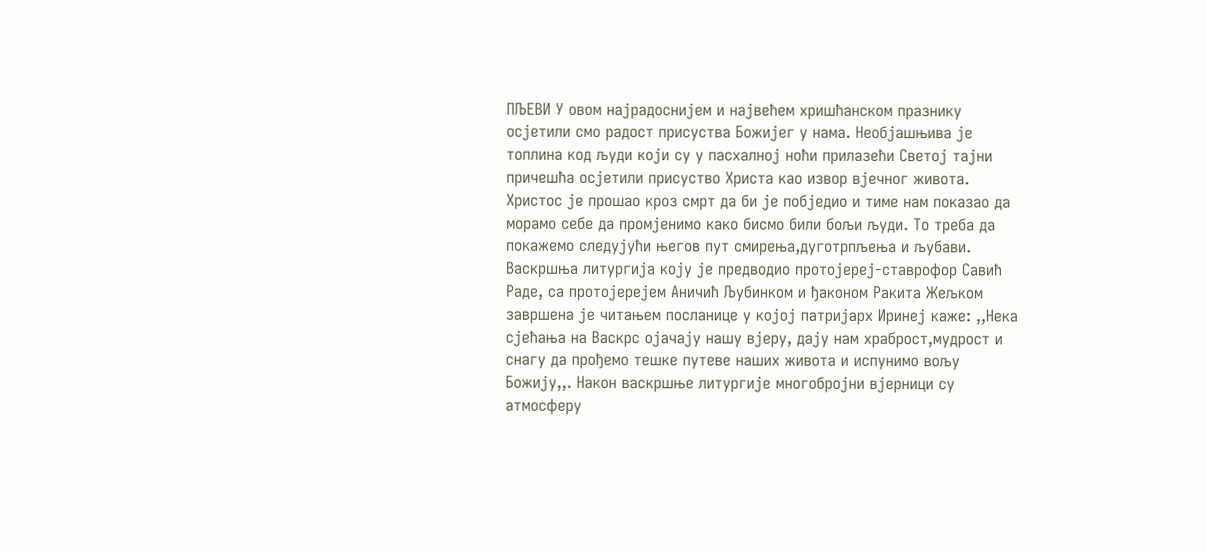ПЉЕВИ У овом најрадоснијем и највећем хришћанском празнику осјетили смо радост присуства Божијег у нама. Необјашњива је топлина код људи који су у пасхалној ноћи прилазећи Светој тајни причешћа осјетили присуство Христа као извор вјечног живота. Христос је прошао кроз смрт да би је побједио и тиме нам показао да морамо себе да промјенимо како бисмо били бољи људи. То треба да покажемо следујући његов пут смирења,дуготрпљења и љубави. Васкршња литургија коју је предводио протојереј-ставрофор Савић Раде, са протојерејем Аничић Љубинком и ђаконом Ракита Жељком завршена је читањем посланице у којој патријарх Иринеј каже: ,,Нека сјећања на Васкрс ојачају нашу вјеру, дају нам храброст,мудрост и снагу да прођемо тешке путеве наших живота и испунимо вољу Божију,,. Након васкршње литургије многобројни вјерници су атмосферу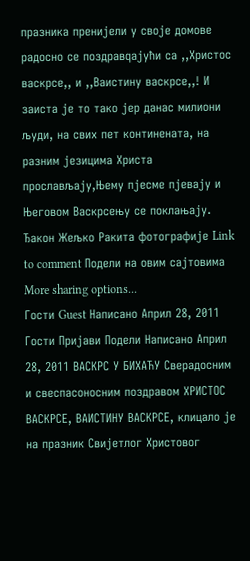празника пренијели у своје домове радосно се поздравqајући са ,,Христос васкрсе,, и ,,Ваистину васкрсе,,! И заиста је то тако јер данас милиони људи, на свих пет континената, на разним језицима Христа прослављају,Њему пјесме пјевају и Његовом Васкрсењу се поклањају. Ђакон Жељко Ракита фотографије Link to comment Подели на овим сајтовима More sharing options...
Гости Guest Написано Април 28, 2011 Гости Пријави Подели Написано Април 28, 2011 ВАСКРС У БИХАЋУ Сверадосним и свеспасоносним поздравом ХРИСТОС ВАСКРСЕ, ВАИСТИНУ ВАСКРСЕ, клицало је на празник Свијетлог Христовог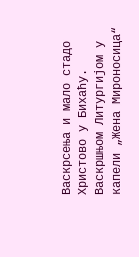Васкрсења и мало стадо Христово у Бихаћу. Васкршњом Литургијом у капели „Жена Мироносица“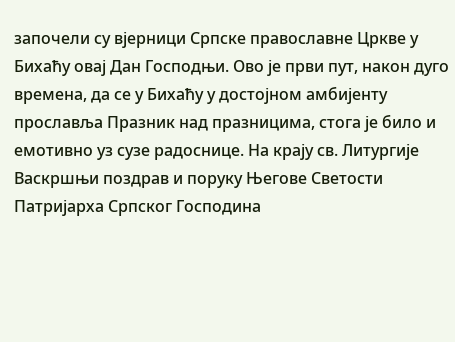започели су вјерници Српске православне Цркве у Бихаћу овај Дан Господњи. Ово је први пут, након дуго времена, да се у Бихаћу у достојном амбијенту прославља Празник над празницима, стога је било и емотивно уз сузе радоснице. На крају св. Литургије Васкршњи поздрав и поруку Његове Светости Патријарха Српског Господина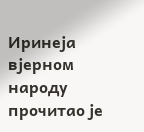Иринеја вјерном народу прочитао је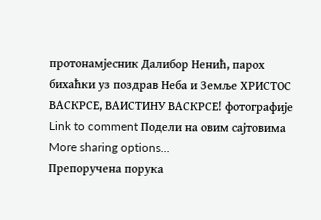протонамјесник Далибор Ненић, парох бихаћки уз поздрав Неба и Земље ХРИСТОС ВАСКРСЕ, ВАИСТИНУ ВАСКРСЕ! фотографије Link to comment Подели на овим сајтовима More sharing options...
Препоручена порука